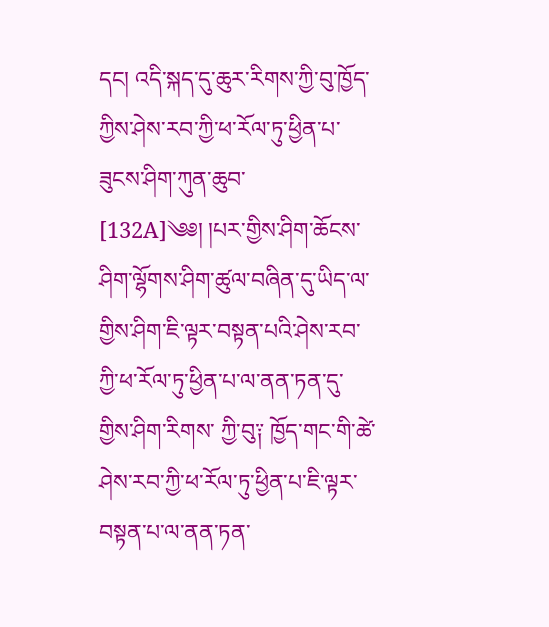དང། འདི་སྐད་དུ་ཆུར་རིགས་ཀྱི་བུ་ཁྱོད་ཀྱིས་ཤེས་རབ་ཀྱི་ཕ་རོལ་ཏུ་ཕྱིན་པ་ཟུངས་ཤིག་ཀུན་ཆུབ་ [132A]༄༅། །པར་གྱིས་ཤིག་ཆོངས་ཤིག་ལྷོགས་ཤིག་ཚུལ་བཞིན་དུ་ཡིད་ལ་གྱིས་ཤིག་ཇི་ལྟར་བསྟན་པའི་ཤེས་རབ་ཀྱི་ཕ་རོལ་ཏུ་ཕྱིན་པ་ལ་ནན་ཏན་དུ་གྱིས་ཤིག་རིགས་ ཀྱི་བུ༑ ཁྱོད་གང་གི་ཚེ་ཤེས་རབ་ཀྱི་ཕ་རོལ་ཏུ་ཕྱིན་པ་ཇི་ལྟར་བསྟན་པ་ལ་ནན་ཏན་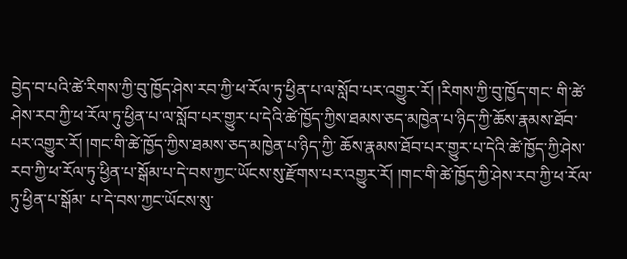བྱེད་བ་པའི་ཚེ་རིགས་ཀྱི་བུ་ཁྱོད་ཤེས་རབ་ཀྱི་ཕ་རོལ་ཏུ་ཕྱིན་པ་ལ་སློབ་པར་འགྱུར་རོ། །རིགས་ཀྱི་བུ་ཁྱོད་གང་ གི་ཚེ་ཤེས་རབ་ཀྱི་ཕ་རོལ་ཏུ་ཕྱིན་པ་ལ་སློབ་པར་གྱུར་པ་དེའི་ཚེ་ཁྱོད་ཀྱིས་ཐམས་ཅད་མཁྱེན་པ་ཉིད་ཀྱི་ཆོས་རྣམས་ཐོབ་པར་འགྱུར་རོ། །གང་གི་ཚེ་ཁྱོད་ཀྱིས་ཐམས་ཅད་མཁྱེན་པ་ཉིད་ཀྱི་ ཆོས་རྣམས་ཐོབ་པར་གྱུར་པ་དེའི་ཚེ་ཁྱོད་ཀྱི་ཤེས་རབ་ཀྱི་ཕ་རོལ་ཏུ་ཕྱིན་པ་སྒོམ་པ་དེ་བས་ཀྱང་ཡོངས་སུ་རྫོགས་པར་འགྱུར་རོ། །གང་གི་ཚེ་ཁྱོད་ཀྱི་ཤེས་རབ་ཀྱི་ཕ་རོལ་ཏུ་ཕྱིན་པ་སྒོམ་ པ་དེ་བས་ཀྱང་ཡོངས་སུ་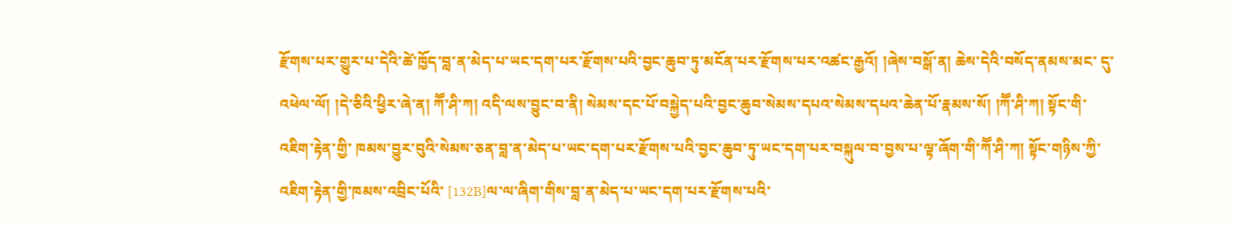རྫོགས་པར་གྱུར་པ་དེའི་ཚེ་ཁྱོད་བླ་ན་མེད་པ་ཡང་དག་པར་རྫོགས་པའི་བྱང་ཆུབ་ཏུ་མངོན་པར་རྫོགས་པར་འཚང་རྒྱའོ། །ཞེས་བསྒོ་ན། ཆེས་དེའི་བསོད་ནམས་མང་ དུ་འཕེལ་ལོ། །དེ་ཅིའི་ཕྱིར་ཞེ་ན། ཀཽ་ཤི་ཀ། འདི་ལས་བྱུང་བ་ནི། སེམས་དང་པོ་བསྐྱེད་པའི་བྱང་ཆུབ་སེམས་དཔའ་སེམས་དཔའ་ཆེན་པོ་རྣམས་སོ། །ཀཽ་ཤི་ཀ། སྟོང་གི་འཇིག་རྟེན་གྱི་ ཁམས་བྱུར་བུའི་སེམས་ཅན་བླ་ན་མེད་པ་ཡང་དག་པར་རྫོགས་པའི་བྱང་ཆུབ་ཏུ་ཡང་དག་པར་བསྐུལ་བ་བྱས་པ་ལྟ་ཞོག་གི་ཀཽ་ཤི་ཀ། སྟོང་གཉིས་ཀྱི་འཇིག་རྟེན་གྱི་ཁམས་འབྲིང་པོའི་ [132B]ལ་ལ་ཞིག་གིས་བླ་ན་མེད་པ་ཡང་དག་པར་རྫོགས་པའི་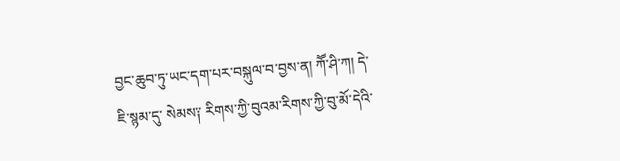བྱང་ཆུབ་ཏུ་ཡང་དག་པར་བསྐུལ་བ་བྱས་ན། ཀཽ་ཤི་ཀ། དེ་ཇི་སྙམ་དུ་ སེམས༑ རིགས་ཀྱི་བུའམ་རིགས་ཀྱི་བུ་མོ་དེའི་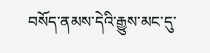བསོད་ནམས་དེའི་རྒྱུས་མང་དུ་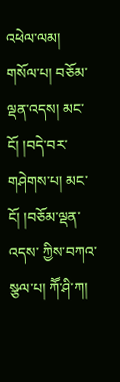འཕེལ་ལམ། གསོལ་པ། བཅོམ་ལྡན་འདས། མང་ངོ། །བདེ་བར་གཤེགས་པ། མང་ངོ། །བཅོམ་ལྡན་འདས་ ཀྱིས་བཀའ་སྩལ་པ། ཀཽ་ཤི་ཀ།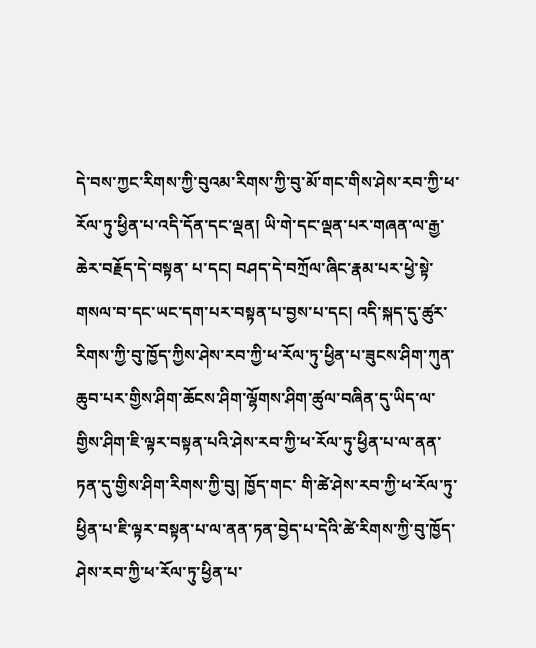དེ་བས་ཀྱང་རིགས་ཀྱི་བུའམ་རིགས་ཀྱི་བུ་མོ་གང་གིས་ཤེས་རབ་ཀྱི་ཕ་རོལ་ཏུ་ཕྱིན་པ་འདི་དོན་དང་ལྡན། ཡི་གེ་དང་ལྡན་པར་གཞན་ལ་རྒྱ་ཆེར་བརྗོད་དེ་བསྟན་ པ་དང། བཤད་དེ་བཀྲོལ་ཞིང་རྣམ་པར་ཕྱེ་སྟེ་གསལ་བ་དང་ཡང་དག་པར་བསྟན་པ་བྱས་པ་དང། འདི་སྐད་དུ་ཚུར་རིགས་ཀྱི་བུ་ཁྱོད་ཀྱིས་ཤེས་རབ་ཀྱི་ཕ་རོལ་ཏུ་ཕྱིན་པ་ཟུངས་ཤིག་ཀུན་ ཆུབ་པར་གྱིས་ཤིག་ཆོངས་ཤིག་ལྷོགས་ཤིག་ཚུལ་བཞིན་དུ་ཡིད་ལ་གྱིས་ཤིག་ཇི་ལྟར་བསྟན་པའི་ཤེས་རབ་ཀྱི་ཕ་རོལ་ཏུ་ཕྱིན་པ་ལ་ནན་ཏན་དུ་གྱིས་ཤིག་རིགས་ཀྱི་བུ། ཁྱོད་གང་ གི་ཚེ་ཤེས་རབ་ཀྱི་ཕ་རོལ་ཏུ་ཕྱིན་པ་ཇི་ལྟར་བསྟན་པ་ལ་ནན་ཏན་བྱེད་པ་དེའི་ཚེ་རིགས་ཀྱི་བུ་ཁྱོད་ཤེས་རབ་ཀྱི་ཕ་རོལ་ཏུ་ཕྱིན་པ་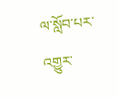ལ་སློབ་པར་འགྱུར་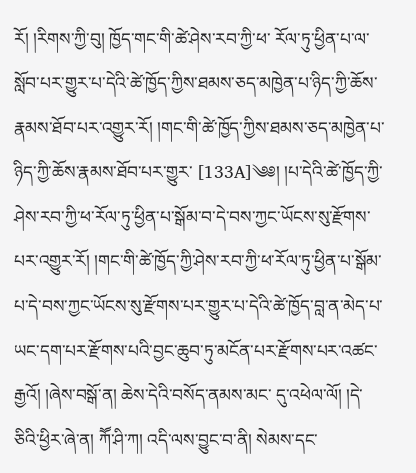རོ། །རིགས་ཀྱི་བུ། ཁྱོད་གང་གི་ཚེ་ཤེས་རབ་ཀྱི་ཕ་ རོལ་ཏུ་ཕྱིན་པ་ལ་སློབ་པར་གྱུར་པ་དེའི་ཚེ་ཁྱོད་ཀྱིས་ཐམས་ཅད་མཁྱེན་པ་ཉིད་ཀྱི་ཆོས་རྣམས་ཐོབ་པར་འགྱུར་རོ། །གང་གི་ཚེ་ཁྱོད་ཀྱིས་ཐམས་ཅད་མཁྱེན་པ་ཉིད་ཀྱི་ཆོས་རྣམས་ཐོབ་པར་གྱུར་ [133A]༄༅། །པ་དེའི་ཚེ་ཁྱོད་ཀྱི་ཤེས་རབ་ཀྱི་ཕ་རོལ་ཏུ་ཕྱིན་པ་སྒོམ་བ་དེ་བས་ཀྱང་ཡོངས་སུ་རྫོགས་པར་འགྱུར་རོ། །གང་གི་ཚེ་ཁྱོད་ཀྱི་ཤེས་རབ་ཀྱི་ཕ་རོལ་ཏུ་ཕྱིན་པ་སྒོམ་ པ་དེ་བས་ཀྱང་ཡོངས་སུ་རྫོགས་པར་གྱུར་པ་དེའི་ཚེ་ཁྱོད་བླ་ན་མེད་པ་ཡང་དག་པར་རྫོགས་པའི་བྱང་ཆུབ་ཏུ་མངོན་པར་རྫོགས་པར་འཚང་རྒྱའོ། །ཞེས་བསྒོ་ན། ཆེས་དེའི་བསོད་ནམས་མང་ དུ་འཕེལ་ལོ། །དེ་ཅིའི་ཕྱིར་ཞེ་ན། ཀཽ་ཤི་ཀ། འདི་ལས་བྱུང་བ་ནི། སེམས་དང་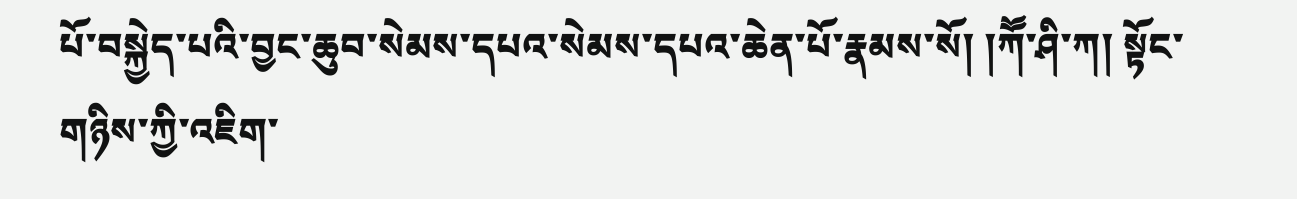པོ་བསྐྱེད་པའི་བྱང་ཆུབ་སེམས་དཔའ་སེམས་དཔའ་ཆེན་པོ་རྣམས་སོ། །ཀཽ་ཤི་ཀ། སྟོང་གཉིས་ཀྱི་འཇིག་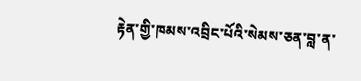རྟེན་གྱི་ཁམས་འབྲིང་པོའི་སེམས་ཅན་བླ་ན་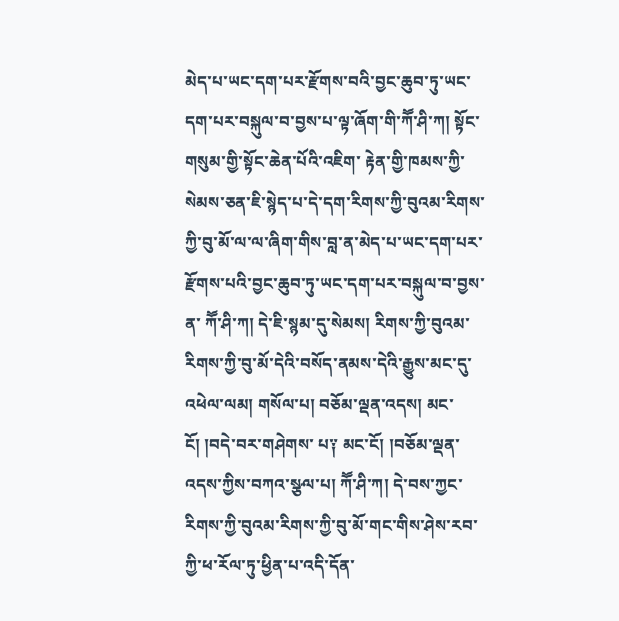མེད་པ་ཡང་དག་པར་རྫོགས་བའི་བྱང་ཆུབ་ཏུ་ཡང་དག་པར་བསྐུལ་བ་བྱས་པ་ལྟ་ཞོག་གི་ཀཽ་ཤི་ཀ། སྟོང་གསུམ་གྱི་སྟོང་ཆེན་པོའི་འཇིག་ རྟེན་གྱི་ཁམས་ཀྱི་སེམས་ཅན་ཇི་སྙེད་པ་དེ་དག་རིགས་ཀྱི་བུའམ་རིགས་ཀྱི་བུ་མོ་ལ་ལ་ཞིག་གིས་བླ་ན་མེད་པ་ཡང་དག་པར་རྫོགས་པའི་བྱང་ཆུབ་ཏུ་ཡང་དག་པར་བསྐུལ་བ་བྱས་ན་ ཀཽ་ཤི་ཀ། དེ་ཇི་སྙམ་དུ་སེམས། རིགས་ཀྱི་བུའམ་རིགས་ཀྱི་བུ་མོ་དེའི་བསོད་ནམས་དེའི་རྒྱུས་མང་དུ་འཕེལ་ལམ། གསོལ་པ། བཅོམ་ལྡན་འདས། མང་ངོ། །བདེ་བར་གཤེགས་ པ༑ མང་ངོ། །བཅོམ་ལྡན་འདས་ཀྱིས་བཀའ་སྩལ་པ། ཀཽ་ཤི་ཀ། དེ་བས་ཀྱང་རིགས་ཀྱི་བུའམ་རིགས་ཀྱི་བུ་མོ་གང་གིས་ཤེས་རབ་ཀྱི་ཕ་རོལ་ཏུ་ཕྱིན་པ་འདི་དོན་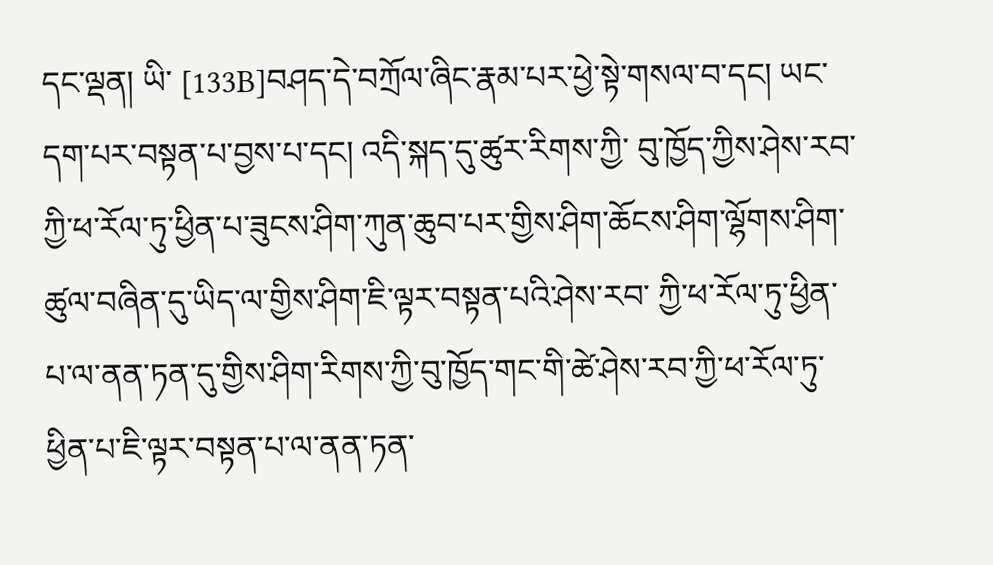དང་ལྡན། ཡི་ [133B]བཤད་དེ་བཀྲོལ་ཞིང་རྣམ་པར་ཕྱེ་སྟེ་གསལ་བ་དང། ཡང་དག་པར་བསྟན་པ་བྱས་པ་དང། འདི་སྐད་དུ་ཚུར་རིགས་ཀྱི་ བུ་ཁྱོད་ཀྱིས་ཤེས་རབ་ཀྱི་ཕ་རོལ་ཏུ་ཕྱིན་པ་ཟུངས་ཤིག་ཀུན་ཆུབ་པར་གྱིས་ཤིག་ཆོངས་ཤིག་ལྷོགས་ཤིག་ཚུལ་བཞིན་དུ་ཡིད་ལ་གྱིས་ཤིག་ཇི་ལྟར་བསྟན་པའི་ཤེས་རབ་ ཀྱི་ཕ་རོལ་ཏུ་ཕྱིན་པ་ལ་ནན་ཏན་དུ་གྱིས་ཤིག་རིགས་ཀྱི་བུ་ཁྱོད་གང་གི་ཚེ་ཤེས་རབ་ཀྱི་ཕ་རོལ་ཏུ་ཕྱིན་པ་ཇི་ལྟར་བསྟན་པ་ལ་ནན་ཏན་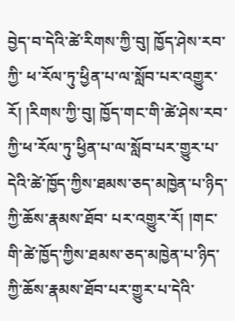བྱེད་བ་དེའི་ཚེ་རིགས་ཀྱི་བུ། ཁྱོད་ཤེས་རབ་ཀྱི་ ཕ་རོལ་ཏུ་ཕྱིན་པ་ལ་སློབ་པར་འགྱུར་རོ། །རིགས་ཀྱི་བུ། ཁྱོད་གང་གི་ཚེ་ཤེས་རབ་ཀྱི་ཕ་རོལ་ཏུ་ཕྱིན་པ་ལ་སློབ་པར་གྱུར་པ་དེའི་ཚེ་ཁྱོད་ཀྱིས་ཐམས་ཅད་མཁྱེན་པ་ཉིད་ཀྱི་ཆོས་རྣམས་ཐོབ་ པར་འགྱུར་རོ། །གང་གི་ཚེ་ཁྱོད་ཀྱིས་ཐམས་ཅད་མཁྱེན་པ་ཉིད་ཀྱི་ཆོས་རྣམས་ཐོབ་པར་གྱུར་པ་དེའི་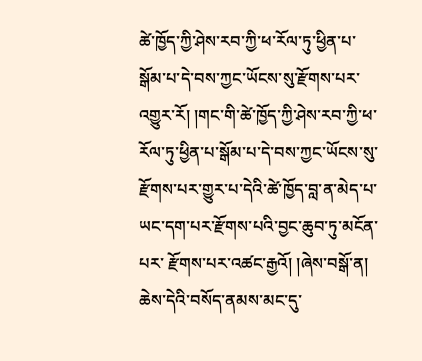ཚེ་ཁྱོད་ཀྱི་ཤེས་རབ་ཀྱི་ཕ་རོལ་ཏུ་ཕྱིན་པ་སྒོམ་པ་དེ་བས་ཀྱང་ཡོངས་སུ་རྫོགས་པར་ འགྱུར་རོ། །གང་གི་ཚེ་ཁྱོད་ཀྱི་ཤེས་རབ་ཀྱི་ཕ་རོལ་ཏུ་ཕྱིན་པ་སྒོམ་པ་དེ་བས་ཀྱང་ཡོངས་སུ་རྫོགས་པར་གྱུར་པ་དེའི་ཚེ་ཁྱོད་བླ་ན་མེད་པ་ཡང་དག་པར་རྫོགས་པའི་བྱང་ཆུབ་ཏུ་མངོན་པར་ རྫོགས་པར་འཚང་རྒྱའོ། །ཞེས་བསྒོ་ན། ཆེས་དེའི་བསོད་ནམས་མང་དུ་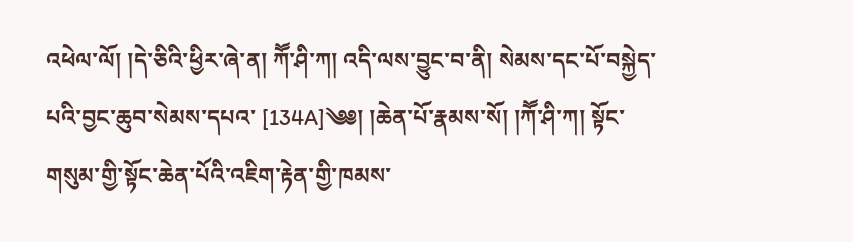འཕེལ་ལོ། །དེ་ཅིའི་ཕྱིར་ཞེ་ན། ཀཽ་ཤི་ཀ། འདི་ལས་བྱུང་བ་ནི། སེམས་དང་པོ་བསྐྱེད་པའི་བྱང་ཆུབ་སེམས་དཔའ་ [134A]༄༅། །ཆེན་པོ་རྣམས་སོ། །ཀཽ་ཤི་ཀ། སྟོང་གསུམ་གྱི་སྟོང་ཆེན་པོའི་འཇིག་རྟེན་གྱི་ཁམས་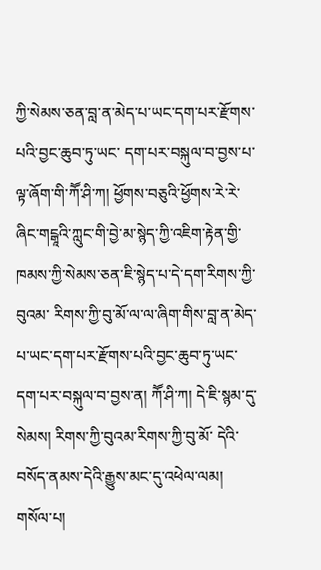ཀྱི་སེམས་ཅན་བླ་ན་མེད་པ་ཡང་དག་པར་རྫོགས་པའི་བྱང་ཆུབ་ཏུ་ཡང་ དག་པར་བསྐུལ་བ་བྱས་པ་ལྟ་ཞོག་གི་ཀཽ་ཤི་ཀ། ཕྱོགས་བཅུའི་ཕྱོགས་རེ་རེ་ཞིང་གངྒཱའི་ཀླུང་གི་བྱེ་མ་སྙེད་ཀྱི་འཇིག་རྟེན་གྱི་ཁམས་ཀྱི་སེམས་ཅན་ཇི་སྙེད་པ་དེ་དག་རིགས་ཀྱི་བུའམ་ རིགས་ཀྱི་བུ་མོ་ལ་ལ་ཞིག་གིས་བླ་ན་མེད་པ་ཡང་དག་པར་རྫོགས་པའི་བྱང་ཆུབ་ཏུ་ཡང་དག་པར་བསྐུལ་བ་བྱས་ན། ཀཽ་ཤི་ཀ། དེ་ཇི་སྙམ་དུ་སེམས། རིགས་ཀྱི་བུའམ་རིགས་ཀྱི་བུ་མོ་ དེའི་བསོད་ནམས་དེའི་རྒྱུས་མང་དུ་འཕེལ་ལམ། གསོལ་པ།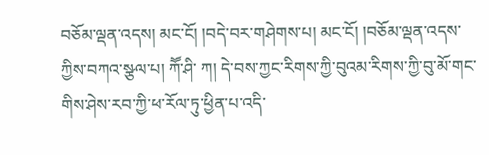བཅོམ་ལྡན་འདས། མང་ངོ། །བདེ་བར་གཤེགས་པ། མང་ངོ། །བཅོམ་ལྡན་འདས་ཀྱིས་བཀའ་སྩལ་པ། ཀཽ་ཤི་ ཀ། དེ་བས་ཀྱང་རིགས་ཀྱི་བུའམ་རིགས་ཀྱི་བུ་མོ་གང་གིས་ཤེས་རབ་ཀྱི་ཕ་རོལ་ཏུ་ཕྱིན་པ་འདི་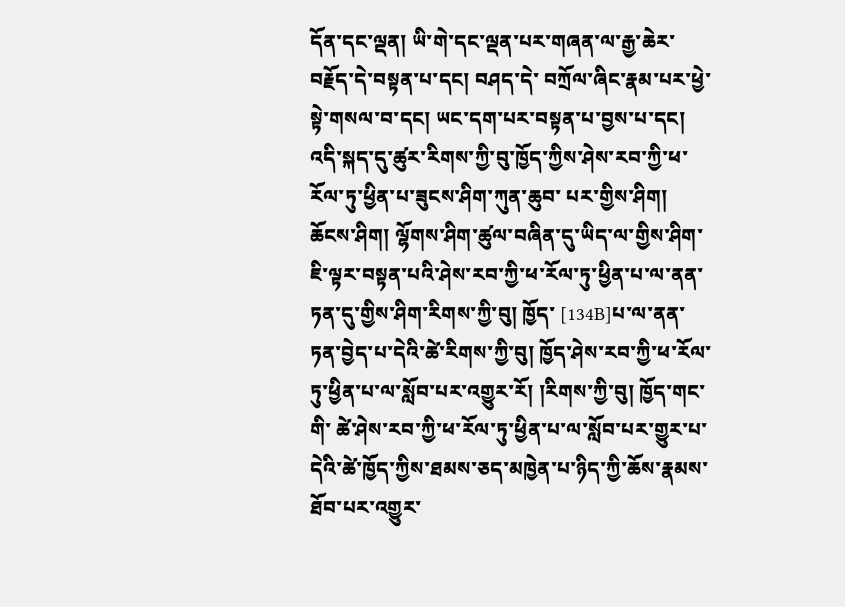དོན་དང་ལྡན། ཡི་གེ་དང་ལྡན་པར་གཞན་ལ་རྒྱ་ཆེར་བརྗོད་དེ་བསྟན་པ་དང། བཤད་དེ་ བཀྲོལ་ཞིང་རྣམ་པར་ཕྱེ་སྟེ་གསལ་བ་དང། ཡང་དག་པར་བསྟན་པ་བྱས་པ་དང། འདི་སྐད་དུ་ཚུར་རིགས་ཀྱི་བུ་ཁྱོད་ཀྱིས་ཤེས་རབ་ཀྱི་ཕ་རོལ་ཏུ་ཕྱིན་པ་ཟུངས་ཤིག་ཀུན་ཆུབ་ པར་གྱིས་ཤིག། ཆོངས་ཤིག། ལྷོགས་ཤིག་ཚུལ་བཞིན་དུ་ཡིད་ལ་གྱིས་ཤིག་ཇི་ལྟར་བསྟན་པའི་ཤེས་རབ་ཀྱི་ཕ་རོལ་ཏུ་ཕྱིན་པ་ལ་ནན་ཏན་དུ་གྱིས་ཤིག་རིགས་ཀྱི་བུ། ཁྱོད་ [134B]པ་ལ་ནན་ཏན་བྱེད་པ་དེའི་ཚེ་རིགས་ཀྱི་བུ། ཁྱོད་ཤེས་རབ་ཀྱི་ཕ་རོལ་ཏུ་ཕྱིན་པ་ལ་སློབ་པར་འགྱུར་རོ། །རིགས་ཀྱི་བུ། ཁྱོད་གང་གི་ ཚེ་ཤེས་རབ་ཀྱི་ཕ་རོལ་ཏུ་ཕྱིན་པ་ལ་སློབ་པར་གྱུར་པ་དེའི་ཚེ་ཁྱོད་ཀྱིས་ཐམས་ཅད་མཁྱེན་པ་ཉིད་ཀྱི་ཆོས་རྣམས་ཐོབ་པར་འགྱུར་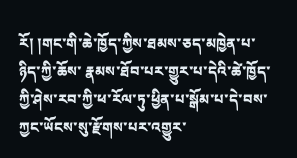རོ། །གང་གི་ཆེ་ཁྱོད་ཀྱིས་ཐམས་ཅད་མཁྱེན་པ་ཉིད་ཀྱི་ཆོས་ རྣམས་ཐོབ་པར་གྱུར་པ་དེའི་ཚེ་ཁྱོད་ཀྱི་ཤེས་རབ་ཀྱི་ཕ་རོལ་ཏུ་ཕྱིན་པ་སྒོམ་པ་དེ་བས་ཀྱང་ཡོངས་སུ་རྫོགས་པར་འགྱུར་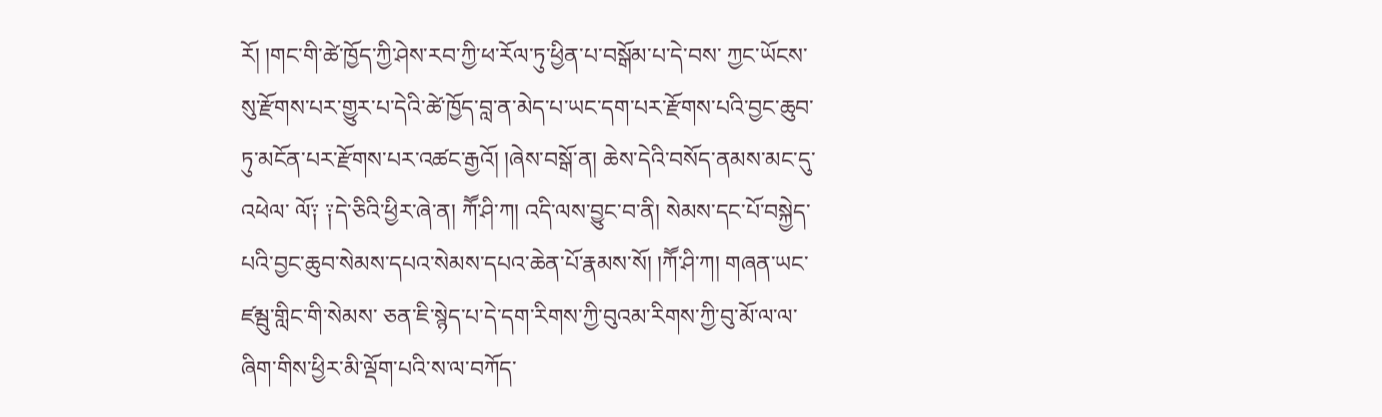རོ། །གང་གི་ཚེ་ཁྱོད་ཀྱི་ཤེས་རབ་ཀྱི་ཕ་རོལ་ཏུ་ཕྱིན་པ་བསྒོམ་པ་དེ་བས་ ཀྱང་ཡོངས་སུ་རྫོགས་པར་གྱུར་པ་དེའི་ཚེ་ཁྱོད་བླ་ན་མེད་པ་ཡང་དག་པར་རྫོགས་པའི་བྱང་ཆུབ་ཏུ་མངོན་པར་རྫོགས་པར་འཚང་རྒྱའོ། །ཞེས་བསྒོ་ན། ཆེས་དེའི་བསོད་ནམས་མང་དུ་འཕེལ་ ལོ༑ ༑དེ་ཅིའི་ཕྱིར་ཞེ་ན། ཀཽ་ཤི་ཀ། འདི་ལས་བྱུང་བ་ནི། སེམས་དང་པོ་བསྐྱེད་པའི་བྱང་ཆུབ་སེམས་དཔའ་སེམས་དཔའ་ཆེན་པོ་རྣམས་སོ། །ཀཽ་ཤི་ཀ། གཞན་ཡང་ཛམྦུ་གླིང་གི་སེམས་ ཅན་ཇི་སྙེད་པ་དེ་དག་རིགས་ཀྱི་བུའམ་རིགས་ཀྱི་བུ་མོ་ལ་ལ་ཞིག་གིས་ཕྱིར་མི་ལྡོག་པའི་ས་ལ་བཀོད་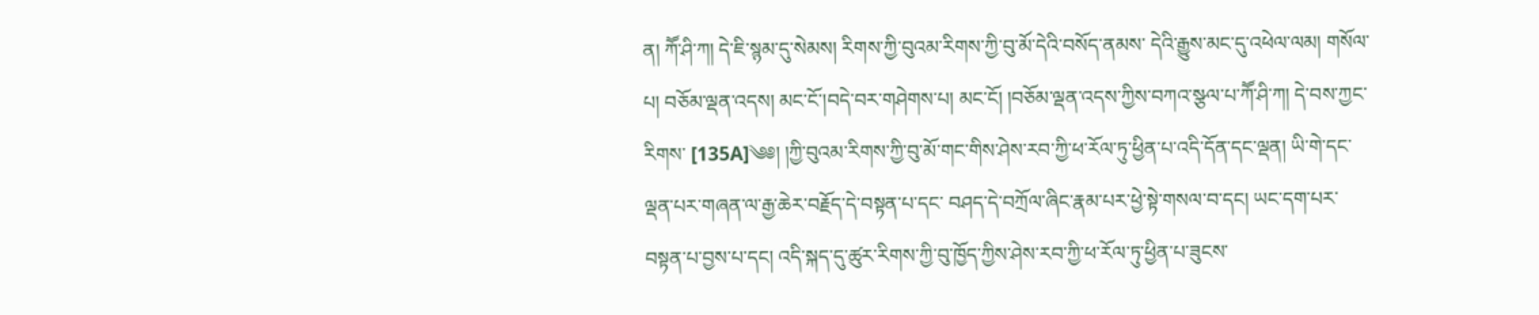ན། ཀཽ་ཤི་ཀ། དེ་ཇི་སྙམ་དུ་སེམས། རིགས་ཀྱི་བུའམ་རིགས་ཀྱི་བུ་མོ་དེའི་བསོད་ནམས་ དེའི་རྒྱུས་མང་དུ་འཕེལ་ལམ། གསོལ་པ། བཅོམ་ལྡན་འདས། མང་ངོ་།བདེ་བར་གཤེགས་པ། མང་ངོ། །བཅོམ་ལྡན་འདས་ཀྱིས་བཀའ་སྩལ་པ་ཀཽ་ཤི་ཀ། དེ་བས་ཀྱང་རིགས་ [135A]༄༅། །ཀྱི་བུའམ་རིགས་ཀྱི་བུ་མོ་གང་གིས་ཤེས་རབ་ཀྱི་ཕ་རོལ་ཏུ་ཕྱིན་པ་འདི་དོན་དང་ལྡན། ཡི་གེ་དང་ལྡན་པར་གཞན་ལ་རྒྱ་ཆེར་བརྗོད་དེ་བསྟན་པ་དང་ བཤད་དེ་བཀྲོལ་ཞིང་རྣམ་པར་ཕྱེ་སྟེ་གསལ་བ་དང། ཡང་དག་པར་བསྟན་པ་བྱས་པ་དང། འདི་སྐད་དུ་ཚུར་རིགས་ཀྱི་བུ་ཁྱོད་ཀྱིས་ཤེས་རབ་ཀྱི་ཕ་རོལ་ཏུ་ཕྱིན་པ་ཟུངས་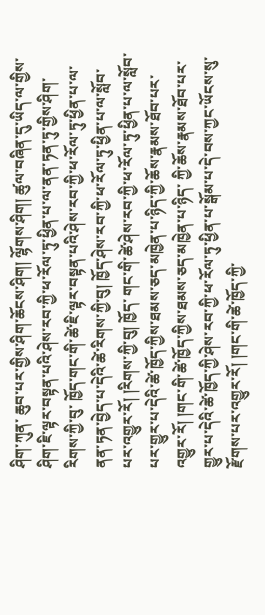ཤིག་ཀུན་ ཆུབ་པར་གྱིས་ཤིག་ཆོངས་ཤིག། ལྷོགས་ཤིག། ཚུལ་བཞིན་དུ་ཡིད་ལ་གྱིས་ཤིག་ཇི་ལྟར་བསྟན་པའི་ཤེས་རབ་ཀྱི་ཕ་རོལ་ཏུ་ཕྱིན་པ་ལ་ནན་ཏན་ཏུ་གྱིས་ཤིག་རིགས་ཀྱི་བུ་ ཁྱོད་གང་གི་ཚེ་ཇི་ལྟར་བསྟན་པའི་ཤེས་རབ་ཀྱི་ཕ་རོལ་ཏུ་ཕྱིན་པ་ལ་ནན་ཏན་བྱེད་པ་དེའི་ཚེ་རིགས་ཀྱི་བུ། ཁྱོད་ཤེས་རབ་ཀྱི་ཕ་རོལ་ཏུ་ཕྱིན་པ་ལ་སློབ་པར་འགྱུར་རོ། །རིགས་ཀྱི་བུ། ཁྱོད་ གང་གི་ཚེ་ཤེས་རབ་ཀྱི་ཕ་རོལ་ཏུ་ཕྱིན་པ་ལ་སློབ་པར་གྱུར་པ་དེའི་ཚེ་ཁྱོད་ཀྱིས་ཐམས་ཅད་མཁྱེན་པ་ཉིད་ཀྱི་ཆོས་རྣམས་ཐོབ་པར་འགྱུར་རོ། །གང་གི་ཚེ་ཁྱོད་ཀྱིས་ཐམས་ཅད་མཁྱེན་པ་ཉིད་ ཀྱི་ཆོས་རྣམས་ཐོབ་པར་གྱུར་པ་དེའི་ཚེ་ཁྱོད་ཀྱི་ཤེས་རབ་ཀྱི་ཕ་རོལ་ཏུ་ཕྱིན་པ་སྒོམ་པ་དེ་བས་ཀྱང་ཡོངས་སུ་རྫོགས་པར་འགྱུར་རོ། །གང་གི་ཚེ་ཁྱོད་ཀྱི་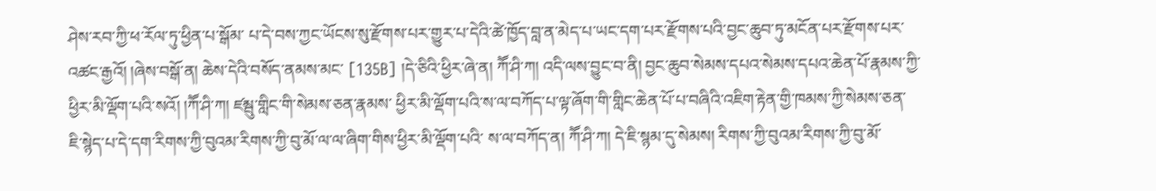ཤེས་རབ་ཀྱི་ཕ་རོལ་ཏུ་ཕྱིན་པ་སྒོམ་ པ་དེ་བས་ཀྱང་ཡོངས་སུ་རྫོགས་པར་གྱུར་པ་དེའི་ཚེ་ཁྱོད་བླ་ན་མེད་པ་ཡང་དག་པར་རྫོགས་པའི་བྱང་ཆུབ་ཏུ་མངོན་པར་རྫོགས་པར་འཚང་རྒྱའོ། །ཞེས་བསྒོ་ན། ཆེས་དེའི་བསོད་ནམས་མང་ [135B] །དེ་ཅིའི་ཕྱིར་ཞེ་ན། ཀཽ་ཤི་ཀ། འདི་ལས་བྱུང་བ་ནི། བྱང་ཆུབ་སེམས་དཔའ་སེམས་དཔའ་ཆེན་པོ་རྣམས་ཀྱི་ཕྱིར་མི་ལྡོག་པའི་སའོ། །ཀཽ་ཤི་ཀ། ཛམྦུ་གླིང་གི་སེམས་ཅན་རྣམས་ ཕྱིར་མི་ལྡོག་པའི་ས་ལ་བཀོད་པ་ལྟ་ཞོག་གི་གླིང་ཆེན་པོ་པ་བཞིའི་འཇིག་རྟེན་གྱི་ཁམས་ཀྱི་སེམས་ཅན་ཇི་སྙེད་པ་དེ་དག་རིགས་ཀྱི་བུའམ་རིགས་ཀྱི་བུ་མོ་ལ་ལ་ཞིག་གིས་ཕྱིར་མི་ལྡོག་པའི་ ས་ལ་བཀོད་ན། ཀཽ་ཤི་ཀ། དེ་ཇི་སྙམ་དུ་སེམས། རིགས་ཀྱི་བུའམ་རིགས་ཀྱི་བུ་མོ་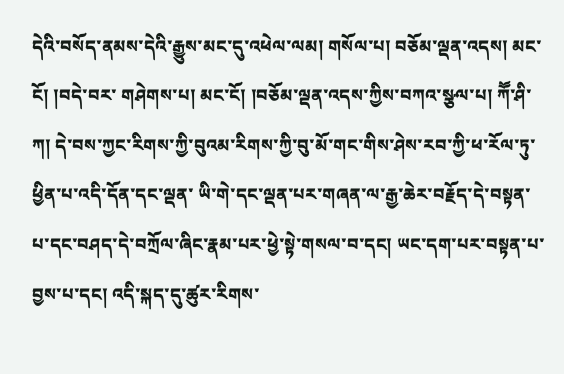དེའི་བསོད་ནམས་དེའི་རྒྱུས་མང་དུ་འཕེལ་ལམ། གསོལ་པ། བཅོམ་ལྡན་འདས། མང་ངོ། །བདེ་བར་ གཤེགས་པ། མང་ངོ། །བཅོམ་ལྡན་འདས་ཀྱིས་བཀའ་སྩལ་པ། ཀཽ་ཤི་ཀ། དེ་བས་ཀྱང་རིགས་ཀྱི་བུའམ་རིགས་ཀྱི་བུ་མོ་གང་གིས་ཤེས་རབ་ཀྱི་ཕ་རོལ་ཏུ་ཕྱིན་པ་འདི་དོན་དང་ལྡན་ ཡི་གེ་དང་ལྡན་པར་གཞན་ལ་རྒྱ་ཆེར་བརྗོད་དེ་བསྟན་པ་དང་བཤད་དེ་བཀྲོལ་ཞིང་རྣམ་པར་ཕྱེ་སྟེ་གསལ་བ་དང། ཡང་དག་པར་བསྟན་པ་བྱས་པ་དང། འདི་སྐད་དུ་ཚུར་རིགས་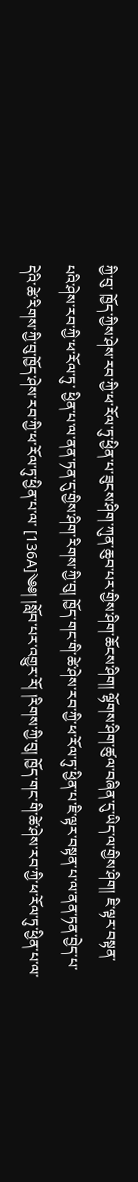ཀྱི་བུ་ ཁྱོད་ཀྱིས་ཤེས་རབ་ཀྱི་ཕ་རོལ་ཏུ་ཕྱིན་པ་ཟུངས་ཤིག་ཀུན་ཆུབ་པར་གྱིས་ཤིག་ཆོངས་ཤིག། ལྷོགས་ཤིག་ཚུལ་བཞིན་དུ་ཡིད་ལ་གྱིས་ཤིག། ཇི་ལྟར་བསྟན་པའི་ཤེས་རབ་ཀྱི་ཕ་རོལ་ཏུ་ ཕྱིན་པ་ལ་ནན་ཏན་དུ་གྱིས་ཤིག་རིགས་ཀྱི་བུ། ཁྱོད་གང་གི་ཚེ་ཤེས་རབ་ཀྱི་ཕ་རོལ་ཏུ་ཕྱིན་པ་ཇི་ལྟར་བསྟན་པ་ལ་ནན་ཏན་བྱེད་པ་དེའི་ཚེ་རིགས་ཀྱི་བུ་ཁྱོད་ཤེས་རབ་ཀྱི་ཕ་རོལ་ཏུ་ཕྱིན་པ་ལ་ [136A]༄༅། །སློབ་པར་འགྱུར་རོ། །རིགས་ཀྱི་བུ། ཁྱོད་གང་གི་ཚེ་ཤེས་རབ་ཀྱི་ཕ་རོལ་ཏུ་ཕྱིན་པ་ལ་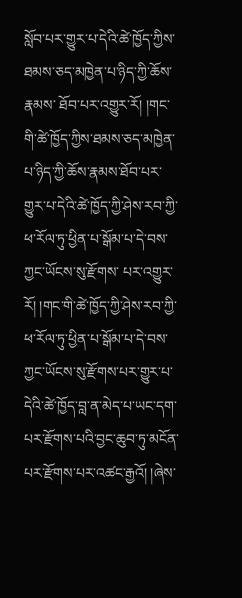སློབ་པར་གྱུར་པ་དེའི་ཚེ་ཁྱོད་ཀྱིས་ཐམས་ཅད་མཁྱེན་པ་ཉིད་ཀྱི་ཆོས་རྣམས་ ཐོབ་པར་འགྱུར་རོ། །གང་གི་ཚེ་ཁྱོད་ཀྱིས་ཐམས་ཅད་མཁྱེན་པ་ཉིད་ཀྱི་ཆོས་རྣམས་ཐོབ་པར་གྱུར་པ་དེའི་ཚེ་ཁྱོད་ཀྱི་ཤེས་རབ་ཀྱི་ཕ་རོལ་ཏུ་ཕྱིན་པ་སྒོམ་པ་དེ་བས་ཀྱང་ཡོངས་སུ་རྫོགས་ པར་འགྱུར་རོ། །གང་གི་ཚེ་ཁྱོད་ཀྱི་ཤེས་རབ་ཀྱི་ཕ་རོལ་ཏུ་ཕྱིན་པ་སྒོམ་པ་དེ་བས་ཀྱང་ཡོངས་སུ་རྫོགས་པར་གྱུར་པ་དེའི་ཚེ་ཁྱོད་བླ་ན་མེད་པ་ཡང་དག་པར་རྫོགས་པའི་བྱང་ཆུབ་ཏུ་མངོན་ པར་རྫོགས་པར་འཚང་རྒྱའོ། །ཞེས་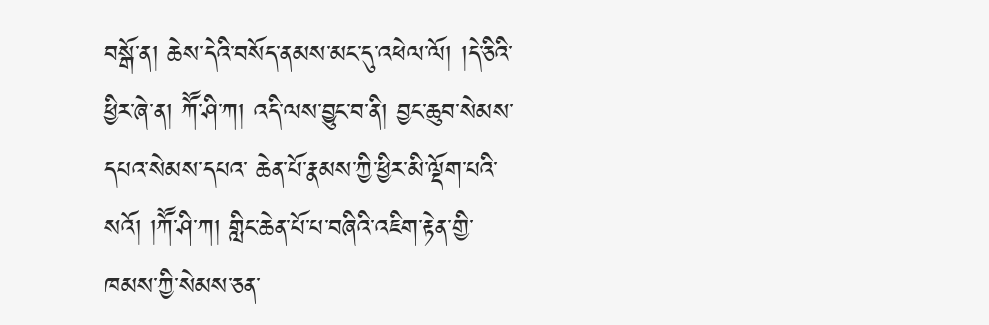བསྒོ་ན། ཆེས་དེའི་བསོད་ནམས་མང་དུ་འཕེལ་ལོ། །དེ་ཅིའི་ཕྱིར་ཞེ་ན། ཀཽ་ཤི་ཀ། འདི་ལས་བྱུང་བ་ནི། བྱང་ཆུབ་སེམས་དཔའ་སེམས་དཔའ་ ཆེན་པོ་རྣམས་ཀྱི་ཕྱིར་མི་ལྡོག་པའི་སའོ། །ཀཽ་ཤི་ཀ། གླིང་ཆེན་པོ་པ་བཞིའི་འཇིག་རྟེན་གྱི་ཁམས་ཀྱི་སེམས་ཅན་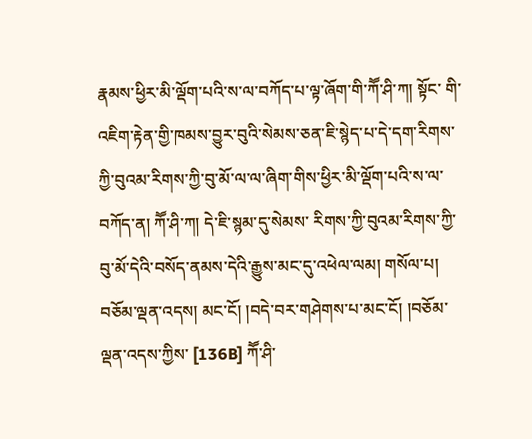རྣམས་ཕྱིར་མི་ལྡོག་པའི་ས་ལ་བཀོད་པ་ལྟ་ཞོག་གི་ཀཽ་ཤི་ཀ། སྟོང་ གི་འཇིག་རྟེན་གྱི་ཁམས་བྱུར་བུའི་སེམས་ཅན་ཇི་སྙེད་པ་དེ་དག་རིགས་ཀྱི་བུའམ་རིགས་ཀྱི་བུ་མོ་ལ་ལ་ཞིག་གིས་ཕྱིར་མི་ལྡོག་པའི་ས་ལ་བཀོད་ན། ཀཽ་ཤི་ཀ། དེ་ཇི་སྙམ་དུ་སེམས་ རིགས་ཀྱི་བུའམ་རིགས་ཀྱི་བུ་མོ་དེའི་བསོད་ནམས་དེའི་རྒྱུས་མང་དུ་འཕེལ་ལམ། གསོལ་པ། བཅོམ་ལྡན་འདས། མང་ངོ། །བདེ་བར་གཤེགས་པ་མང་ངོ། །བཅོམ་ལྡན་འདས་ཀྱིས་ [136B] ཀཽ་ཤི་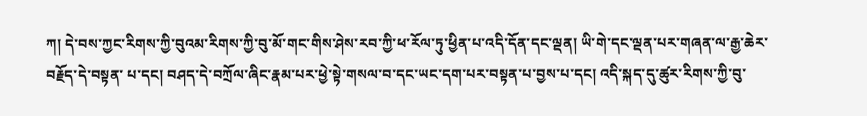ཀ། དེ་བས་ཀྱང་རིགས་ཀྱི་བུའམ་རིགས་ཀྱི་བུ་མོ་གང་གིས་ཤེས་རབ་ཀྱི་ཕ་རོལ་ཏུ་ཕྱིན་པ་འདི་དོན་དང་ལྡན། ཡི་གེ་དང་ལྡན་པར་གཞན་ལ་རྒྱ་ཆེར་བརྗོད་དེ་བསྟན་ པ་དང། བཤད་དེ་བཀྲོལ་ཞིང་རྣམ་པར་ཕྱེ་སྟེ་གསལ་བ་དང་ཡང་དག་པར་བསྟན་པ་བྱས་པ་དང། འདི་སྐད་དུ་ཚུར་རིགས་ཀྱི་བུ་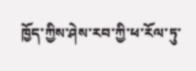ཁྱོད་ཀྱིས་ཤེས་རབ་ཀྱི་ཕ་རོལ་ཏུ་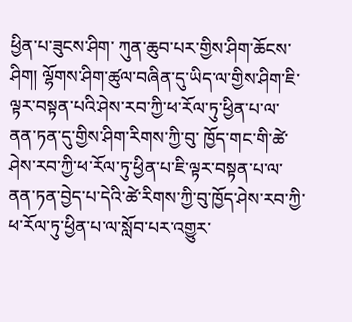ཕྱིན་པ་ཟུངས་ཤིག་ ཀུན་ཆུབ་པར་གྱིས་ཤིག་ཆོངས་ཤིག། ལྷོགས་ཤིག་ཚུལ་བཞིན་དུ་ཡིད་ལ་གྱིས་ཤིག་ཇི་ལྟར་བསྟན་པའི་ཤེས་རབ་ཀྱི་ཕ་རོལ་ཏུ་ཕྱིན་པ་ལ་ནན་ཏན་དུ་གྱིས་ཤིག་རིགས་ཀྱི་བུ་ ཁྱོད་གང་གི་ཚེ་ཤེས་རབ་ཀྱི་ཕ་རོལ་ཏུ་ཕྱིན་པ་ཇི་ལྟར་བསྟན་པ་ལ་ནན་ཏན་བྱེད་པ་དེའི་ཚེ་རིགས་ཀྱི་བུ་ཁྱོད་ཤེས་རབ་ཀྱི་ཕ་རོལ་ཏུ་ཕྱིན་པ་ལ་སློབ་པར་འགྱུར་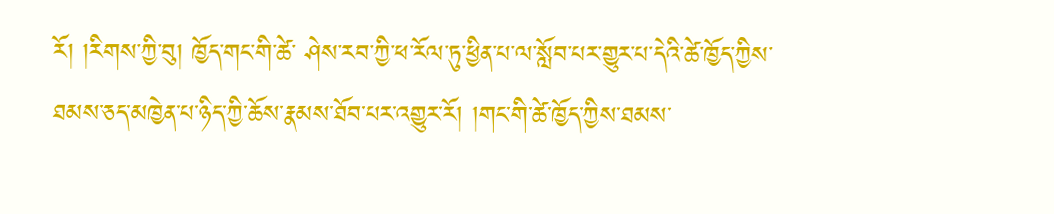རོ། །རིགས་ཀྱི་བུ། ཁྱོད་གང་གི་ཚེ་ ཤེས་རབ་ཀྱི་ཕ་རོལ་ཏུ་ཕྱིན་པ་ལ་སློབ་པར་གྱུར་པ་དེའི་ཚེ་ཁྱོད་ཀྱིས་ཐམས་ཅད་མཁྱེན་པ་ཉིད་ཀྱི་ཆོས་རྣམས་ཐོབ་པར་འགྱུར་རོ། །གང་གི་ཚེ་ཁྱོད་ཀྱིས་ཐམས་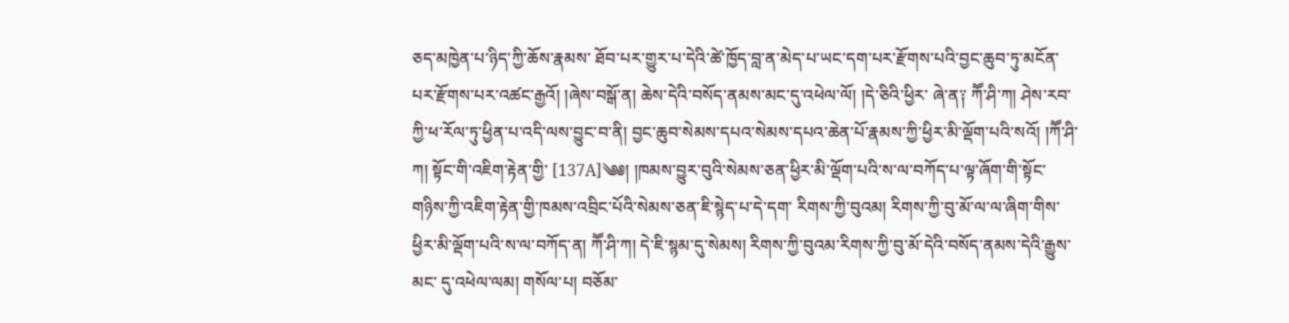ཅད་མཁྱེན་པ་ཉིད་ཀྱི་ཆོས་རྣམས་ ཐོབ་པར་གྱུར་པ་དེའི་ཚེ་ཁྱོད་བླ་ན་མེད་པ་ཡང་དག་པར་རྫོགས་པའི་བྱང་ཆུབ་ཏུ་མངོན་པར་རྫོགས་པར་འཚང་རྒྱའོ། །ཞེས་བསྒོ་ན། ཆེས་དེའི་བསོད་ནམས་མང་དུ་འཕེལ་ལོ། །དེ་ཅིའི་ཕྱིར་ ཞེ་ན༑ ཀཽ་ཤི་ཀ། ཤེས་རབ་ཀྱི་ཕ་རོལ་ཏུ་ཕྱིན་པ་འདི་ལས་བྱུང་བ་ནི། བྱང་ཆུབ་སེམས་དཔའ་སེམས་དཔའ་ཆེན་པོ་རྣམས་ཀྱི་ཕྱིར་མི་ལྡོག་པའི་སའོ། །ཀཽ་ཤི་ཀ། སྟོང་གི་འཇིག་རྟེན་གྱི་ [137A]༄༅། །ཁམས་བྱུར་བུའི་སེམས་ཅན་ཕྱིར་མི་ལྡོག་པའི་ས་ལ་བཀོད་པ་ལྟ་ཞོག་གི་སྟོང་གཉིས་ཀྱི་འཇིག་རྟེན་གྱི་ཁམས་འབྲིང་པོའི་སེམས་ཅན་ཇི་སྙེད་པ་དེ་དག་ རིགས་ཀྱི་བུའམ། རིགས་ཀྱི་བུ་མོ་ལ་ལ་ཞིག་གིས་ཕྱིར་མི་ལྡོག་པའི་ས་ལ་བཀོད་ན། ཀཽ་ཤི་ཀ། དེ་ཇི་སྙམ་དུ་སེམས། རིགས་ཀྱི་བུའམ་རིགས་ཀྱི་བུ་མོ་དེའི་བསོད་ནམས་དེའི་རྒྱུས་མང་ དུ་འཕེལ་ལམ། གསོལ་པ། བཅོམ་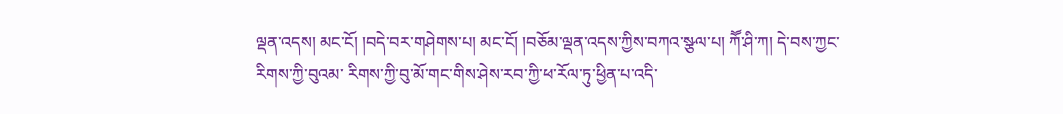ལྡན་འདས། མང་ངོ། །བདེ་བར་གཤེགས་པ། མང་ངོ། །བཅོམ་ལྡན་འདས་ཀྱིས་བཀའ་སྩལ་པ། ཀཽ་ཤི་ཀ། དེ་བས་ཀྱང་རིགས་ཀྱི་བུའམ་ རིགས་ཀྱི་བུ་མོ་གང་གིས་ཤེས་རབ་ཀྱི་ཕ་རོལ་ཏུ་ཕྱིན་པ་འདི་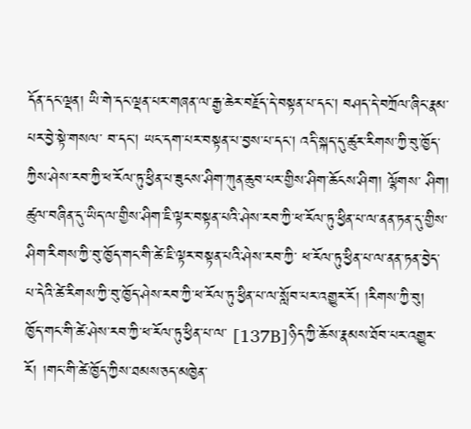དོན་དང་ལྡན། ཡི་གེ་དང་ལྡན་པར་གཞན་ལ་རྒྱ་ཆེར་བརྗོད་དེ་བསྟན་པ་དང། བཤད་དེ་བཀྲོལ་ཞིང་རྣམ་པར་བྱེ་སྟེ་གསལ་ བ་དང། ཡང་དག་པར་བསྟན་པ་བྱས་པ་དང། འདི་སྐད་དུ་ཚུར་རིགས་ཀྱི་བུ་ཁྱོད་ཀྱིས་ཤེས་རབ་ཀྱི་ཕ་རོལ་ཏུ་ཕྱིན་པ་ཟུངས་ཤིག་ཀུན་ཆུབ་པར་གྱིས་ཤིག་ཆོངས་ཤིག། ལྷོགས་ ཤིག། ཚུལ་བཞིན་དུ་ཡིད་ལ་གྱིས་ཤིག་ཇི་ལྟར་བསྟན་པའི་ཤེས་རབ་ཀྱི་ཕ་རོལ་ཏུ་ཕྱིན་པ་ལ་ནན་ཏན་དུ་གྱིས་ཤིག་རིགས་ཀྱི་བུ་ཁྱོད་གང་གི་ཚེ་ཇི་ལྟར་བསྟན་པའི་ཤེས་རབ་ཀྱི་ ཕ་རོལ་ཏུ་ཕྱིན་པ་ལ་ནན་ཏན་བྱེད་པ་དེའི་ཚེ་རིགས་ཀྱི་བུ་ཁྱོད་ཤེས་རབ་ཀྱི་ཕ་རོལ་ཏུ་ཕྱིན་པ་ལ་སློབ་པར་འགྱུར་རོ། །རིགས་ཀྱི་བུ། ཁྱོད་གང་གི་ཚེ་ཤེས་རབ་ཀྱི་ཕ་རོལ་ཏུ་ཕྱིན་པ་ལ་ [137B]ཉིད་ཀྱི་ཆོས་རྣམས་ཐོབ་པར་འགྱུར་རོ། །གང་གི་ཚེ་ཁྱོད་ཀྱིས་ཐམས་ཅད་མཁྱེན་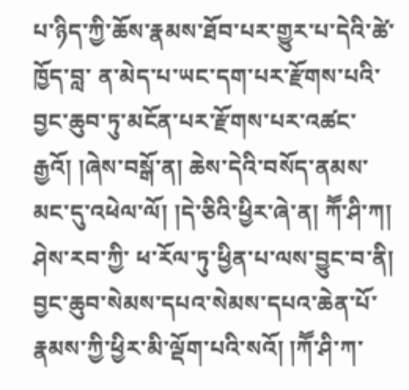པ་ཉིད་ཀྱི་ཆོས་རྣམས་ཐོབ་པར་གྱུར་པ་དེའི་ཚེ་ཁྱོད་བླ་ ན་མེད་པ་ཡང་དག་པར་རྫོགས་པའི་བྱང་ཆུབ་ཏུ་མངོན་པར་རྫོགས་པར་འཚང་རྒྱའོ། །ཞེས་བསྒོ་ན། ཆེས་དེའི་བསོད་ནམས་མང་དུ་འཕེལ་ལོ། །དེ་ཅིའི་ཕྱིར་ཞེ་ན། ཀཽ་ཤི་ཀ། ཤེས་རབ་ཀྱི་ ཕ་རོལ་ཏུ་ཕྱིན་པ་ལས་བྱུང་བ་ནི། བྱང་ཆུབ་སེམས་དཔའ་སེམས་དཔའ་ཆེན་པོ་རྣམས་ཀྱི་ཕྱིར་མི་ལྡོག་པའི་སའོ། །ཀཽ་ཤི་ཀ་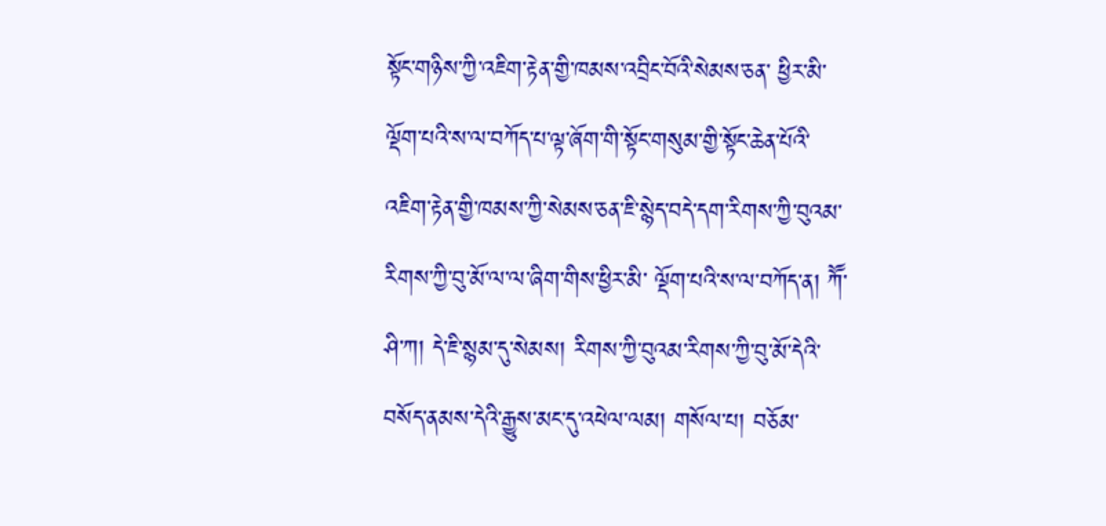སྟོང་གཉིས་ཀྱི་འཇིག་རྟེན་གྱི་ཁམས་འབྲིང་བོའི་སེམས་ཅན་ ཕྱིར་མི་ལྡོག་པའི་ས་ལ་བཀོད་པ་ལྟ་ཞོག་གི་སྟོང་གསུམ་གྱི་སྟོང་ཆེན་པོའི་འཇིག་རྟེན་གྱི་ཁམས་ཀྱི་སེམས་ཅན་ཇི་སྙེད་བདེ་དག་རིགས་ཀྱི་བུའམ་རིགས་ཀྱི་བུ་མོ་ལ་ལ་ཞིག་གིས་ཕྱིར་མི་ ལྡོག་པའི་ས་ལ་བཀོད་ན། ཀཽ་ཤི་ཀ། དེ་ཇི་སྙམ་དུ་སེམས། རིགས་ཀྱི་བུའམ་རིགས་ཀྱི་བུ་མོ་དེའི་བསོད་ནམས་དེའི་རྒྱུས་མང་དུ་འཕེལ་ལམ། གསོལ་པ། བཅོམ་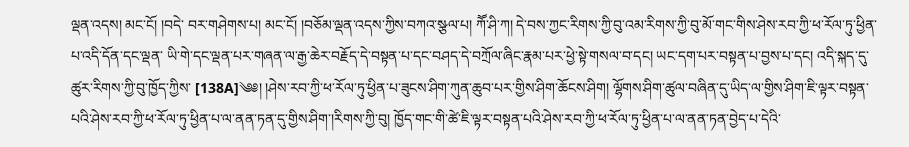ལྡན་འདས། མང་ངོ། །བདེ་ བར་གཤེགས་པ། མང་ངོ། །བཅོམ་ལྡན་འདས་ཀྱིས་བཀའ་སྩལ་པ། ཀཽ་ཤི་ཀ། དེ་བས་ཀྱང་རིགས་ཀྱི་བུ་འམ་རིགས་ཀྱི་བུ་མོ་གང་གིས་ཤེས་རབ་ཀྱི་ཕ་རོལ་ཏུ་ཕྱིན་པ་འདི་དོན་དང་ལྡན་ ཡི་གེ་དང་ལྡན་པར་གཞན་ལ་རྒྱ་ཆེར་བརྗོད་དེ་བསྟན་པ་དང་བཤད་དེ་བཀྲོལ་ཞིང་རྣམ་པར་ཕྱེ་སྟེ་གསལ་བ་དང། ཡང་དག་པར་བསྟན་པ་བྱས་པ་དང། འདི་སྐད་དུ་ཚུར་རིགས་ཀྱི་བུ་ཁྱོད་ཀྱིས་ [138A]༄༅། །ཤེས་རབ་ཀྱི་ཕ་རོལ་ཏུ་ཕྱིན་པ་ཟུངས་ཤིག་ཀུན་ཆུབ་པར་གྱིས་ཤིག་ཆོངས་ཤིག། ལྷོགས་ཤིག་ཚུལ་བཞིན་དུ་ཡིད་ལ་གྱིས་ཤིག་ཇི་ལྟར་བསྟན་ པའི་ཤེས་རབ་ཀྱི་ཕ་རོལ་ཏུ་ཕྱིན་པ་ལ་ནན་ཏན་དུ་གྱིས་ཤིག་།རིགས་ཀྱི་བུ། ཁྱོད་གང་གི་ཚེ་ཇི་ལྟར་བསྟན་པའི་ཤེས་རབ་ཀྱི་ཕ་རོལ་ཏུ་ཕྱིན་པ་ལ་ནན་ཏན་བྱེད་པ་དེའི་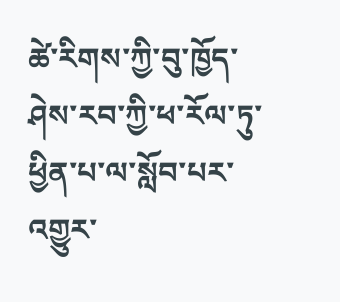ཚེ་རིགས་ཀྱི་བུ་ཁྱོད་ ཤེས་རབ་ཀྱི་ཕ་རོལ་ཏུ་ཕྱིན་པ་ལ་སློབ་པར་འགྱུར་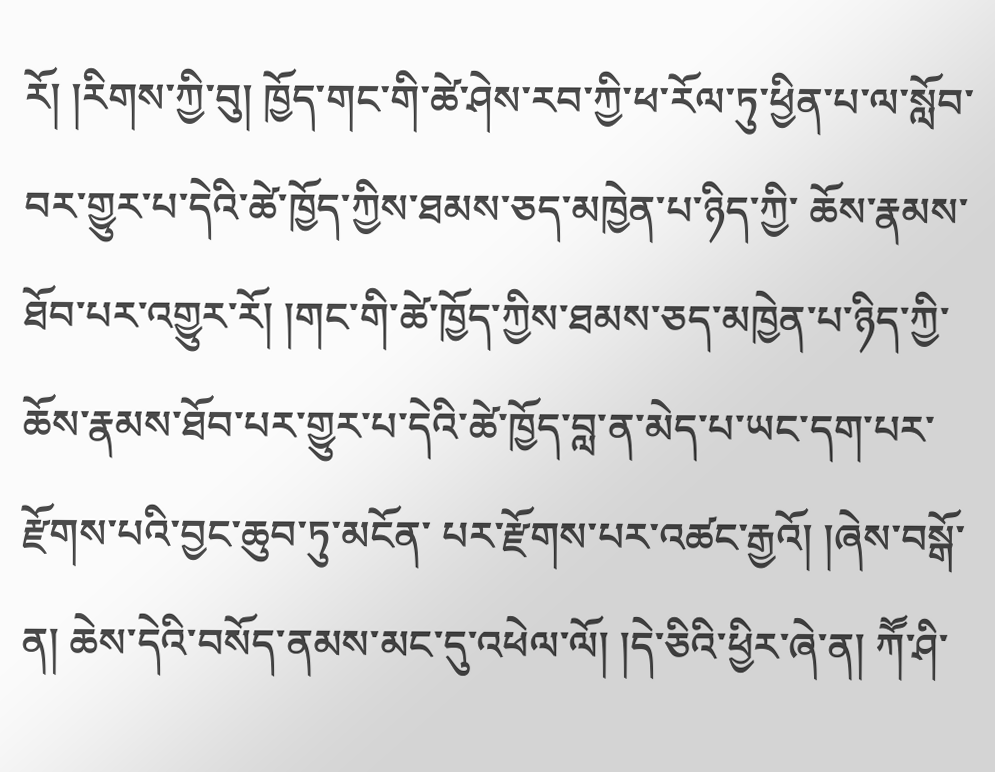རོ། །རིགས་ཀྱི་བུ། ཁྱོད་གང་གི་ཚེ་ཤེས་རབ་ཀྱི་ཕ་རོལ་ཏུ་ཕྱིན་པ་ལ་སློབ་བར་གྱུར་པ་དེའི་ཚེ་ཁྱོད་ཀྱིས་ཐམས་ཅད་མཁྱེན་པ་ཉིད་ཀྱི་ ཆོས་རྣམས་ཐོབ་པར་འགྱུར་རོ། །གང་གི་ཚེ་ཁྱོད་ཀྱིས་ཐམས་ཅད་མཁྱེན་པ་ཉིད་ཀྱི་ཆོས་རྣམས་ཐོབ་པར་གྱུར་པ་དེའི་ཚེ་ཁྱོད་བླ་ན་མེད་པ་ཡང་དག་པར་རྫོགས་པའི་བྱང་ཆུབ་ཏུ་མངོན་ པར་རྫོགས་པར་འཚང་རྒྱའོ། །ཞེས་བསྒོ་ན། ཆེས་དེའི་བསོད་ནམས་མང་དུ་འཕེལ་ལོ། །དེ་ཅིའི་ཕྱིར་ཞེ་ན། ཀཽ་ཤི་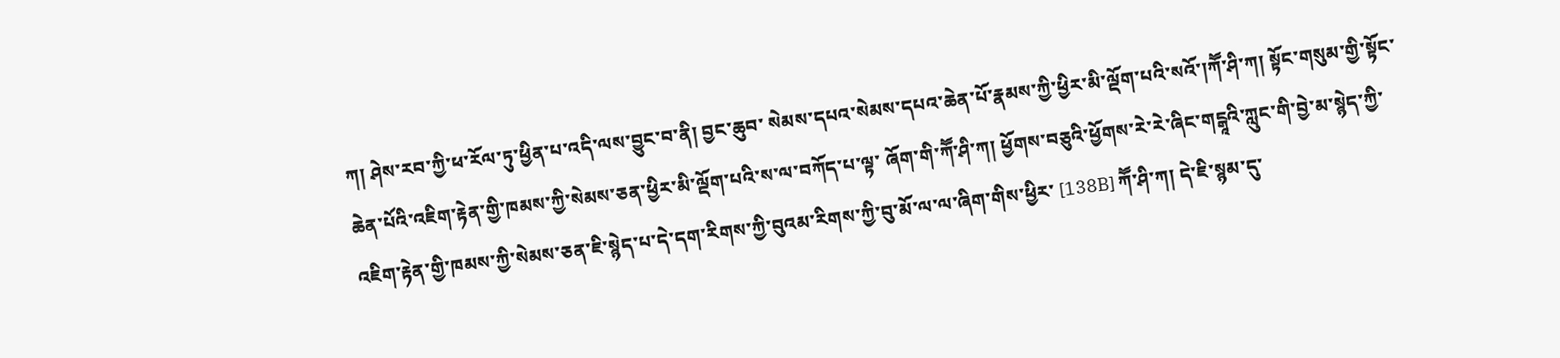ཀ། ཤེས་རབ་ཀྱི་ཕ་རོལ་ཏུ་ཕྱིན་པ་འདི་ལས་བྱུང་བ་ནི། བྱང་ཆུབ་ སེམས་དཔའ་སེམས་དཔའ་ཆེན་པོ་རྣམས་ཀྱི་ཕྱིར་མི་ལྡོག་པའི་སའོ་།ཀཽ་ཤི་ཀ། སྟོང་གསུམ་གྱི་སྟོང་ཆེན་པོའི་འཇིག་རྟེན་གྱི་ཁམས་ཀྱི་སེམས་ཅན་ཕྱིར་མི་ལྡོག་པའི་ས་ལ་བཀོད་པ་ལྟ་ ཞོག་གི་ཀཽ་ཤི་ཀ། ཕྱོགས་བཅུའི་ཕྱོགས་རེ་རེ་ཞིང་གངྒཱའི་ཀླུང་གི་བྱེ་མ་སྙེད་ཀྱི་འཇིག་རྟེན་གྱི་ཁམས་ཀྱི་སེམས་ཅན་ཇི་སྙེད་པ་དེ་དག་རིགས་ཀྱི་བུའམ་རིགས་ཀྱི་བུ་མོ་ལ་ལ་ཞིག་གིས་ཕྱིར་ [138B] ཀཽ་ཤི་ཀ། དེ་ཇི་སྙམ་དུ་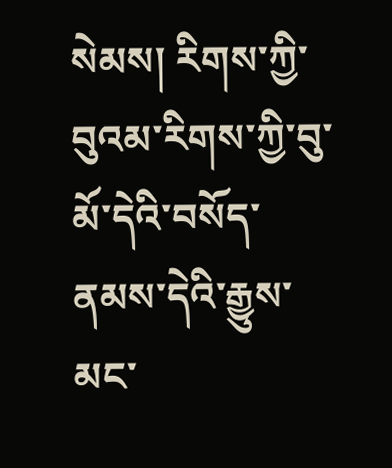སེམས། རིགས་ཀྱི་བུའམ་རིགས་ཀྱི་བུ་མོ་དེའི་བསོད་ནམས་དེའི་རྒྱུས་མང་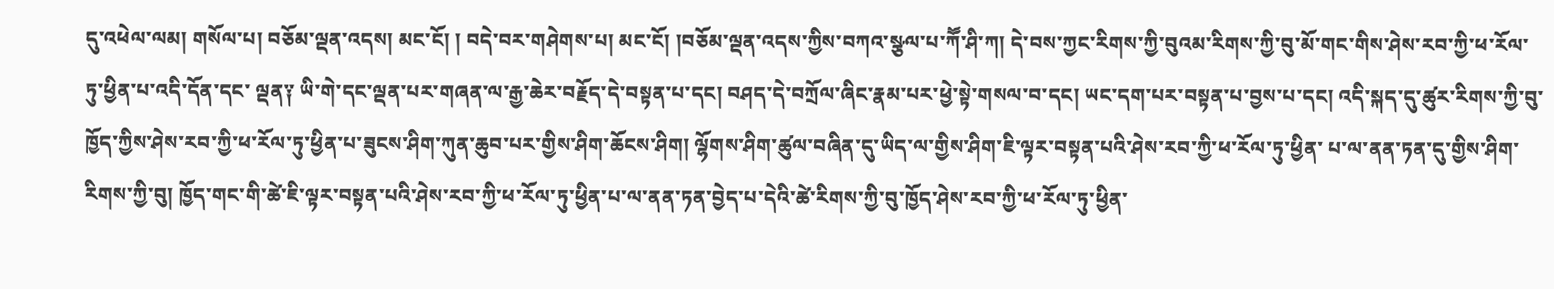དུ་འཕེལ་ལམ། གསོལ་པ། བཅོམ་ལྡན་འདས། མང་ངོ། ། བདེ་བར་གཤེགས་པ། མང་ངོ། །བཅོམ་ལྡན་འདས་ཀྱིས་བཀའ་སྩལ་པ་ཀཽ་ཤི་ཀ། དེ་བས་ཀྱང་རིགས་ཀྱི་བུའམ་རིགས་ཀྱི་བུ་མོ་གང་གིས་ཤེས་རབ་ཀྱི་ཕ་རོལ་ཏུ་ཕྱིན་པ་འདི་དོན་དང་ ལྡན༑ ཡི་གེ་དང་ལྡན་པར་གཞན་ལ་རྒྱ་ཆེར་བརྗོད་དེ་བསྟན་པ་དང། བཤད་དེ་བཀྲོལ་ཞིང་རྣམ་པར་ཕྱེ་སྟེ་གསལ་བ་དང། ཡང་དག་པར་བསྟན་པ་བྱས་པ་དང། འདི་སྐད་དུ་ཚུར་རིགས་ཀྱི་བུ་ ཁྱོད་ཀྱིས་ཤེས་རབ་ཀྱི་ཕ་རོལ་ཏུ་ཕྱིན་པ་ཟུངས་ཤིག་ཀུན་ཆུབ་པར་གྱིས་ཤིག་ཆོངས་ཤིག། ལྷོགས་ཤིག་ཚུལ་བཞིན་དུ་ཡིད་ལ་གྱིས་ཤིག་ཇི་ལྟར་བསྟན་པའི་ཤེས་རབ་ཀྱི་ཕ་རོལ་ཏུ་ཕྱིན་ པ་ལ་ནན་ཏན་དུ་གྱིས་ཤིག་རིགས་ཀྱི་བུ། ཁྱོད་གང་གི་ཚེ་ཇི་ལྟར་བསྟན་པའི་ཤེས་རབ་ཀྱི་ཕ་རོལ་ཏུ་ཕྱིན་པ་ལ་ནན་ཏན་བྱེད་པ་དེའི་ཚེ་རིགས་ཀྱི་བུ་ཁྱོད་ཤེས་རབ་ཀྱི་ཕ་རོལ་ཏུ་ཕྱིན་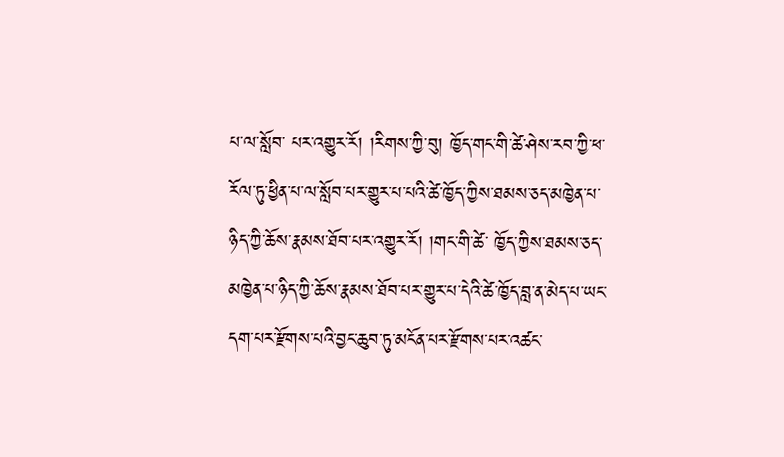པ་ལ་སློབ་ པར་འགྱུར་རོ། །རིགས་ཀྱི་བུ། ཁྱོད་གང་གི་ཚེ་ཤེས་རབ་ཀྱི་ཕ་རོལ་ཏུ་ཕྱིན་པ་ལ་སློབ་པར་གྱུར་པ་པའི་ཚེ་ཁྱོད་ཀྱིས་ཐམས་ཅད་མཁྱེན་པ་ཉིད་ཀྱི་ཆོས་རྣམས་ཐོབ་པར་འགྱུར་རོ། །གང་གི་ཚེ་ ཁྱོད་ཀྱིས་ཐམས་ཅད་མཁྱེན་པ་ཉིད་ཀྱི་ཆོས་རྣམས་ཐོབ་པར་གྱུར་པ་དེའི་ཚེ་ཁྱོད་བླ་ན་མེད་པ་ཡང་དག་པར་རྫོགས་པའི་བྱང་ཆུབ་ཏུ་མངོན་པར་རྫོགས་པར་འཚང་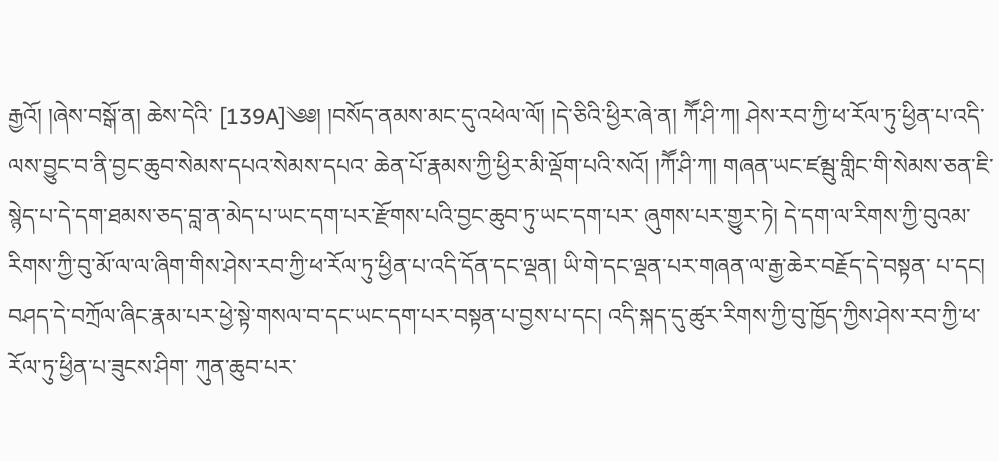རྒྱའོ། །ཞེས་བསྒོ་ན། ཆེས་དེའི་ [139A]༄༅། །བསོད་ནམས་མང་དུ་འཕེལ་ལོ། །དེ་ཅིའི་ཕྱིར་ཞེ་ན། ཀཽ་ཤི་ཀ། ཤེས་རབ་ཀྱི་ཕ་རོལ་ཏུ་ཕྱིན་པ་འདི་ལས་བྱུང་བ་ནི་བྱང་ཆུབ་སེམས་དཔའ་སེམས་དཔའ་ ཆེན་པོ་རྣམས་ཀྱི་ཕྱིར་མི་ལྡོག་པའི་སའོ། །ཀཽ་ཤི་ཀ། གཞན་ཡང་ཛམྦུ་གླིང་གི་སེམས་ཅན་ཇི་སྙེད་པ་དེ་དག་ཐམས་ཅད་བླ་ན་མེད་པ་ཡང་དག་པར་རྫོགས་པའི་བྱང་ཆུབ་ཏུ་ཡང་དག་པར་ ཞུགས་པར་གྱུར་ཏེ། དེ་དག་ལ་རིགས་ཀྱི་བུའམ་རིགས་ཀྱི་བུ་མོ་ལ་ལ་ཞིག་གིས་ཤེས་རབ་ཀྱི་ཕ་རོལ་ཏུ་ཕྱིན་པ་འདི་དོན་དང་ལྡན། ཡི་གེ་དང་ལྡན་པར་གཞན་ལ་རྒྱ་ཆེར་བརྗོད་དེ་བསྟན་ པ་དང། བཤད་དེ་བཀྲོལ་ཞིང་རྣམ་པར་ཕྱེ་སྟེ་གསལ་བ་དང་ཡང་དག་པར་བསྟན་པ་བྱས་པ་དང། འདི་སྐད་དུ་ཚུར་རིགས་ཀྱི་བུ་ཁྱོད་ཀྱིས་ཤེས་རབ་ཀྱི་ཕ་རོལ་ཏུ་ཕྱིན་པ་ཟུངས་ཤིག་ ཀུན་ཆུབ་པར་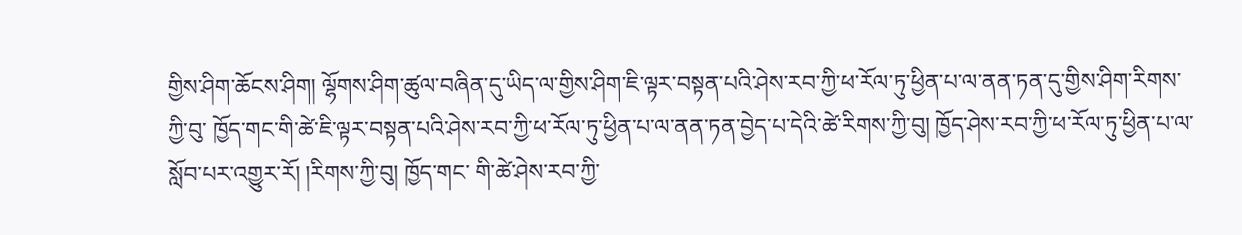གྱིས་ཤིག་ཆོངས་ཤིག། ལྷོགས་ཤིག་ཚུལ་བཞིན་དུ་ཡིད་ལ་གྱིས་ཤིག་ཇི་ལྟར་བསྟན་པའི་ཤེས་རབ་ཀྱི་ཕ་རོལ་ཏུ་ཕྱིན་པ་ལ་ནན་ཏན་དུ་གྱིས་ཤིག་རིགས་ཀྱི་བུ་ ཁྱོད་གང་གི་ཚེ་ཇི་ལྟར་བསྟན་པའི་ཤེས་རབ་ཀྱི་ཕ་རོལ་ཏུ་ཕྱིན་པ་ལ་ནན་ཏན་བྱེད་པ་དེའི་ཚེ་རིགས་ཀྱི་བུ། ཁྱོད་ཤེས་རབ་ཀྱི་ཕ་རོལ་ཏུ་ཕྱིན་པ་ལ་སློབ་པར་འགྱུར་རོ། །རིགས་ཀྱི་བུ། ཁྱོད་གང་ གི་ཚེ་ཤེས་རབ་ཀྱི་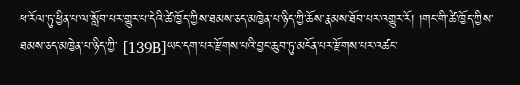ཕ་རོལ་ཏུ་ཕྱིན་པ་ལ་སློབ་པར་གྱུར་པ་དེའི་ཚེ་ཁྱོད་ཀྱིས་ཐམས་ཅད་མཁྱེན་པ་ཉིད་ཀྱི་ཆོས་རྣམས་ཐོབ་པར་འགྱུར་རོ། །གང་གི་ཚེ་ཁྱོད་ཀྱིས་ཐམས་ཅད་མཁྱེན་པ་ཉིད་ཀྱི་ [139B]ཡང་དག་པར་རྫོགས་པའི་བྱང་ཆུབ་ཏུ་མངོན་པར་རྫོགས་པར་འཚང་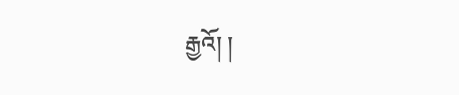རྒྱའོ། །